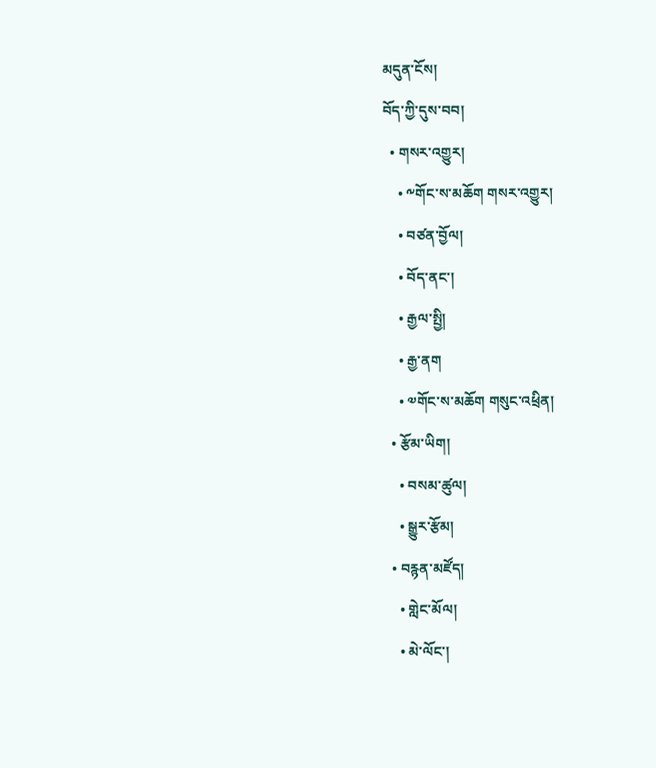མདུན་ངོས།
བོད་ཀྱི་དུས་བབ།
  • གསར་འགྱུར།
    • ༸གོང་ས་མཆོག གསར་འགྱུར།
    • བཙན་བྱོལ།
    • བོད་ནང་།
    • རྒྱལ་སྤྱི།
    • རྒྱ་ནག
    • ༧གོང་ས་མཆོག གསུང་འཕྲིན།
  • རྩོམ་ཡིག།
    • བསམ་ཚུལ།
    • སྒྱུར་རྩོམ།
  • བརྙན་མཛོད།
    • གླེང་མོལ།
    • མེ་ལོང་།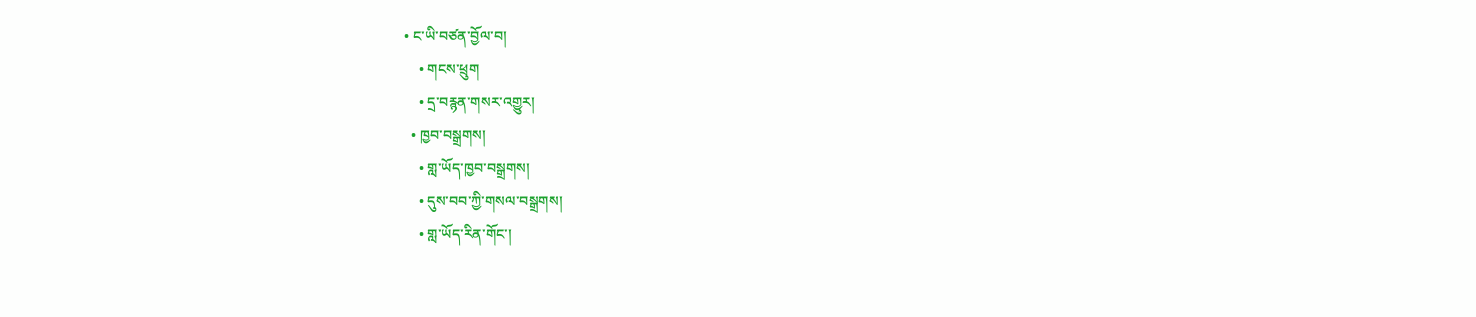• ང་ཡི་བཙན་བྱོལ་བ།
    • གངས་ཕྲུག
    • དྲ་བརྙན་གསར་འགྱུར།
  • ཁྱབ་བསྒྲགས།
    • གླ་ཡོད་ཁྱབ་བསྒྲགས།
    • དུས་བབ་ཀྱི་གསལ་བསྒྲགས།
    • གླ་ཡོད་རིན་གོང་།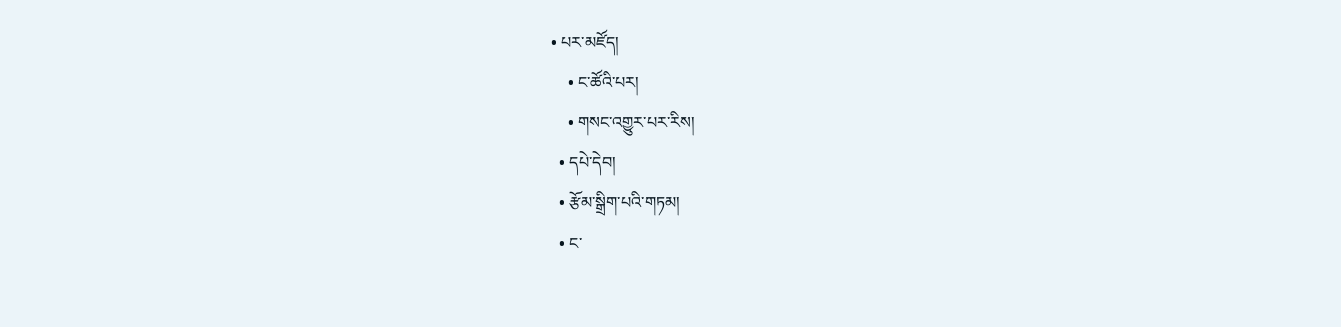• པར་མཛོད།
    • ང་ཚོའི་པར།
    • གསང་འགྱུར་པར་རིས།
  • དཔེ་དེབ།
  • རྩོམ་སྒྲིག་པའི་གཏམ།
  • ང་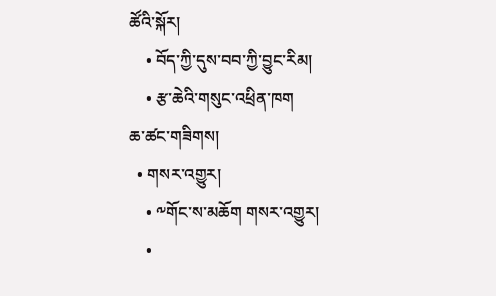ཚོའི་སྐོར།
    • བོད་ཀྱི་དུས་བབ་ཀྱི་བྱུང་རིམ།
    • རྩ་ཆེའི་གསུང་འཕྲིན་ཁག
ཆ་ཚང་གཟིགས།
  • གསར་འགྱུར།
    • ༸གོང་ས་མཆོག གསར་འགྱུར།
    •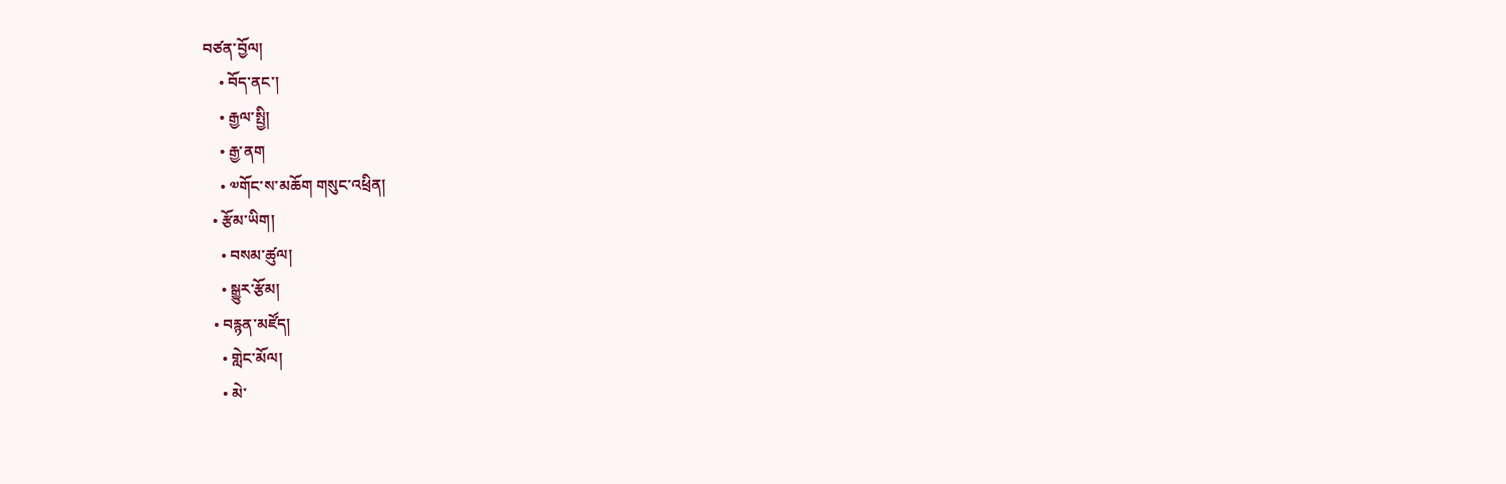བཙན་བྱོལ།
    • བོད་ནང་།
    • རྒྱལ་སྤྱི།
    • རྒྱ་ནག
    • ༧གོང་ས་མཆོག གསུང་འཕྲིན།
  • རྩོམ་ཡིག།
    • བསམ་ཚུལ།
    • སྒྱུར་རྩོམ།
  • བརྙན་མཛོད།
    • གླེང་མོལ།
    • མེ་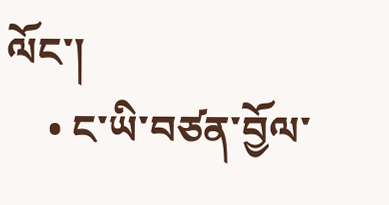ལོང་།
    • ང་ཡི་བཙན་བྱོལ་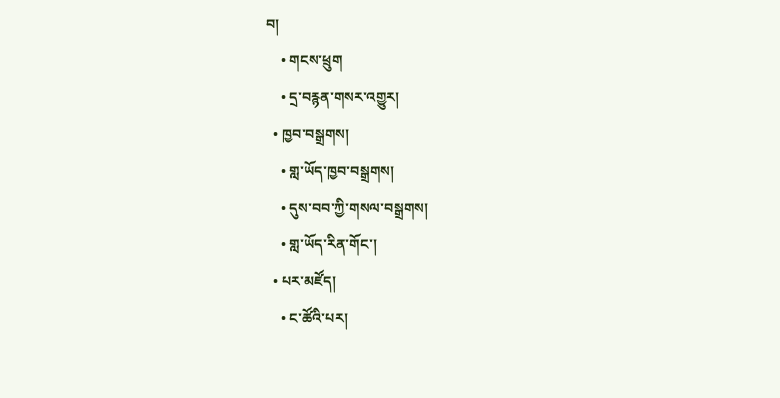བ།
    • གངས་ཕྲུག
    • དྲ་བརྙན་གསར་འགྱུར།
  • ཁྱབ་བསྒྲགས།
    • གླ་ཡོད་ཁྱབ་བསྒྲགས།
    • དུས་བབ་ཀྱི་གསལ་བསྒྲགས།
    • གླ་ཡོད་རིན་གོང་།
  • པར་མཛོད།
    • ང་ཚོའི་པར།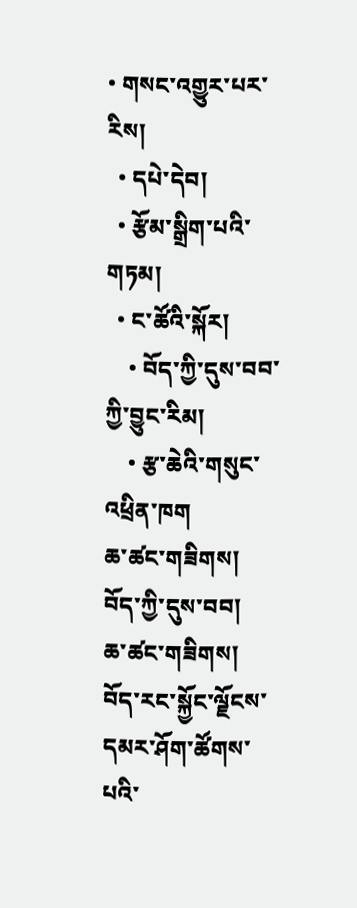• གསང་འགྱུར་པར་རིས།
  • དཔེ་དེབ།
  • རྩོམ་སྒྲིག་པའི་གཏམ།
  • ང་ཚོའི་སྐོར།
    • བོད་ཀྱི་དུས་བབ་ཀྱི་བྱུང་རིམ།
    • རྩ་ཆེའི་གསུང་འཕྲིན་ཁག
ཆ་ཚང་གཟིགས།
བོད་ཀྱི་དུས་བབ།
ཆ་ཚང་གཟིགས།
བོད་རང་སྐྱོང་ལྗོངས་དམར་ཤོག་ཚོགས་པའི་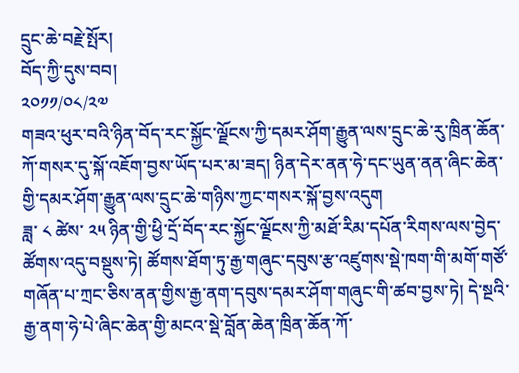དྲུང་ཆེ་བརྗེ་སྤོར།
བོད་ཀྱི་དུས་བབ།
༢༠༡༡/༠༨/༢༧
གཟའ་ཕུར་བའི་ཉིན་བོད་རང་སྐྱོང་ལྗོངས་ཀྱི་དམར་ཤོག་རྒྱུན་ལས་དྲུང་ཆེ་རུ་ཁྲིན་ཆོན་ཀོ་གསར་དུ་སྐོ་འཇོག་བྱས་ཡོད་པར་མ་ཟད། ཉིན་དེར་ནན་ཧེ་དང་ཡུན་ནན་ཞིང་ཆེན་གྱི་དམར་ཤོག་རྒྱུན་ལས་དྲུང་ཆེ་གཉིས་ཀྱང་གསར་སྐོ་བྱས་འདུག
ཟླ་ ༨ ཚེས་ ༢༥ ཉིན་གྱི་ཕྱི་དྲོ་བོད་རང་སྐྱོང་ལྗོངས་ཀྱི་མཐོ་རིམ་དཔོན་རིགས་ལས་བྱེད་ཚོགས་འདུ་བསྡུས་ཏེ། ཚོགས་ཐོག་ཏུ་རྒྱ་གཞུང་དབུས་རྩ་འཛུགས་སྡེ་ཁག་གི་མགོ་གཙོ་གཞོན་པ་ཀྲང་ཅིས་ནན་གྱིས་རྒྱ་ནག་དབུས་དམར་ཤོག་གཞུང་གི་ཚབ་བྱས་ཏེ། དེ་སྔའི་རྒྱ་ནག་ཧེ་པེ་ཞིང་ཆེན་གྱི་མངའ་སྡེ་བློན་ཆེན་ཁྲིན་ཆོན་ཀོ་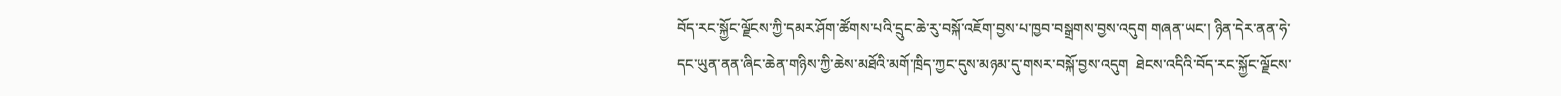བོད་རང་སྐྱོང་ལྗོངས་ཀྱི་དམར་ཤོག་ཚོགས་པའི་དྲུང་ཆེ་རུ་བསྐོ་འཇོག་བྱས་པ་ཁྱབ་བསྒྲགས་བྱས་འདུག གཞན་ཡང་། ཉིན་དེར་ནན་ཧེ་དང་ཡུན་ནན་ཞིང་ཆེན་གཉིས་ཀྱི་ཆེས་མཐོའི་མགོ་ཁྲིད་ཀྱང་དུས་མཉམ་དུ་གསར་བསྐོ་བྱས་འདུག  ཐེངས་འདིའི་བོད་རང་སྐྱོང་ལྗོངས་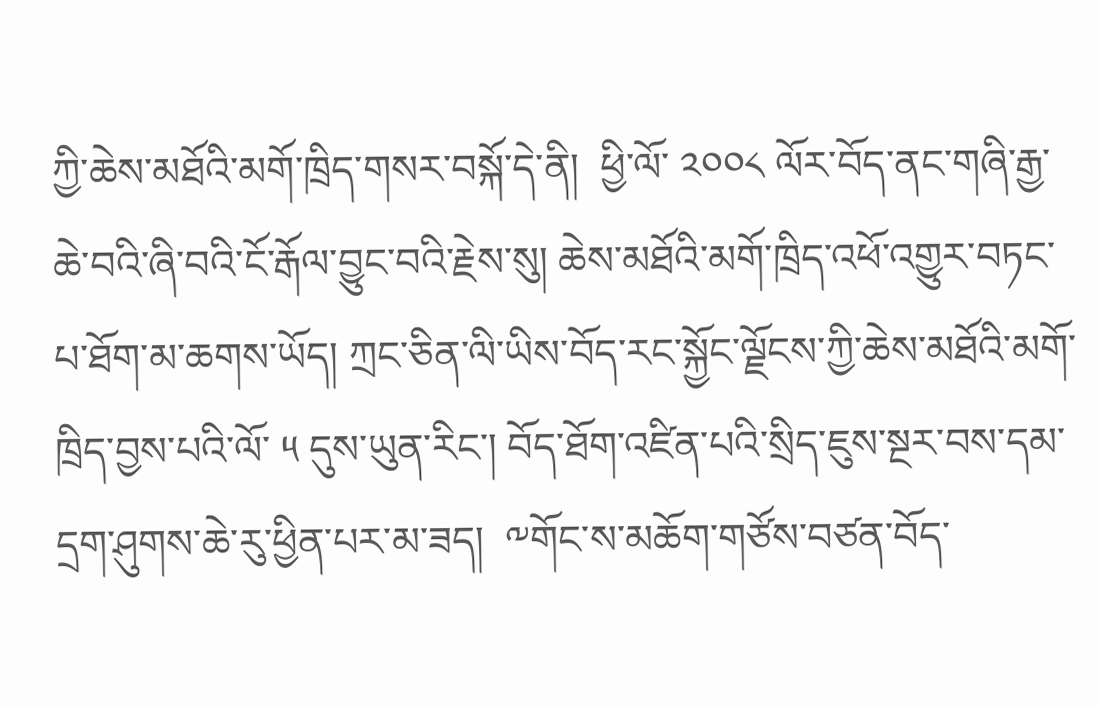ཀྱི་ཆེས་མཐོའི་མགོ་ཁྲིད་གསར་བསྐོ་དེ་ནི།  ཕྱི་ལོ་ ༢༠༠༨ ལོར་བོད་ནང་གཞི་རྒྱ་ཆེ་བའི་ཞི་བའི་ངོ་རྒོལ་བྱུང་བའི་རྗེས་སུ། ཆེས་མཐོའི་མགོ་ཁྲིད་འཕོ་འགྱུར་བཏང་པ་ཐོག་མ་ཆགས་ཡོད། ཀྲང་ཅིན་ལི་ཡིས་བོད་རང་སྐྱོང་ལྗོངས་ཀྱི་ཆེས་མཐོའི་མགོ་ཁྲིད་བྱས་པའི་ལོ་ ༥ དུས་ཡུན་རིང་། བོད་ཐོག་འཛིན་པའི་སྲིད་ཇུས་སྔར་བས་དམ་དྲག་ཤུགས་ཆེ་རུ་ཕྱིན་པར་མ་ཟད།  ༸གོང་ས་མཆོག་གཙོས་བཙན་བོད་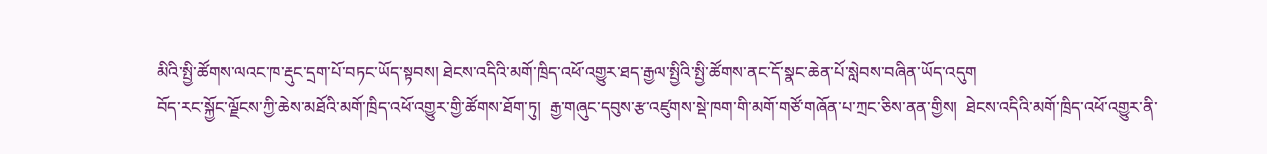མིའི་སྤྱི་ཚོགས་ལའང་ཁ་རྡུང་དྲག་པོ་བཏང་ཡོད་སྟབས། ཐེངས་འདིའི་མགོ་ཁྲིད་འཕོ་འགྱུར་ཐད་རྒྱལ་སྤྱིའི་སྤྱི་ཚོགས་ནང་དོ་སྣང་ཆེན་པོ་སླེབས་བཞིན་ཡོད་འདུག
བོད་རང་སྐྱོང་ལྗོངས་ཀྱི་ཆེས་མཐོའི་མགོ་ཁྲིད་འཕོ་འགྱུར་གྱི་ཚོགས་ཐོག་ཏུ།  རྒྱ་གཞུང་དབུས་རྩ་འཛུགས་སྡེ་ཁག་གི་མགོ་གཙོ་གཞོན་པ་ཀྲང་ཅིས་ནན་གྱིས།  ཐེངས་འདིའི་མགོ་ཁྲིད་འཕོ་འགྱུར་ནི་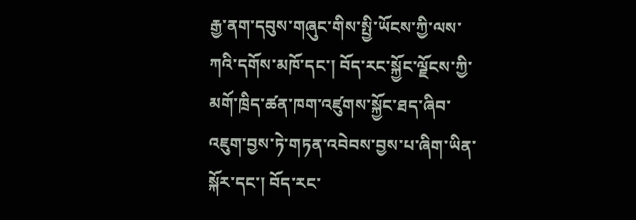རྒྱ་ནག་དབུས་གཞུང་གིས་སྤྱི་ཡོངས་ཀྱི་ལས་ཀའི་དགོས་མཁོ་དང་། བོད་རང་སྐྱོང་ལྗོངས་ཀྱི་མགོ་ཁྲིད་ཚན་ཁག་འཛུགས་སྐྱོང་ཐད་ཞིབ་འཇུག་བྱས་ཏེ་གཏན་འབེབས་བྱས་པ་ཞིག་ཡིན་སྐོར་དང་། བོད་རང་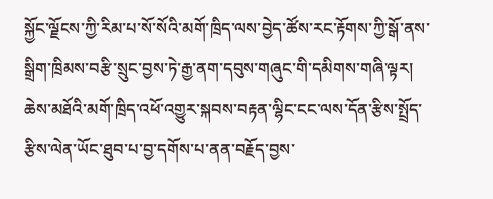སྐྱོང་ལྗོངས་ཀྱི་རིམ་པ་སོ་སོའི་མགོ་ཁྲིད་ལས་བྱེད་ཚོས་རང་རྟོགས་ཀྱི་སྒོ་ནས་སྒྲིག་ཁྲིམས་བརྩི་སྲུང་བྱས་ཏེ་རྒྱ་ནག་དབུས་གཞུང་གི་དམིགས་གཞི་ལྟར། ཆེས་མཐོའི་མགོ་ཁྲིད་འཕོ་འགྱུར་སྐབས་བརྟན་ལྷིང་ངང་ལས་དོན་རྩིས་སྤྲོད་རྩིས་ལེན་ཡོང་ཐུབ་པ་བྱ་དགོས་པ་ནན་བརྗོད་བྱས་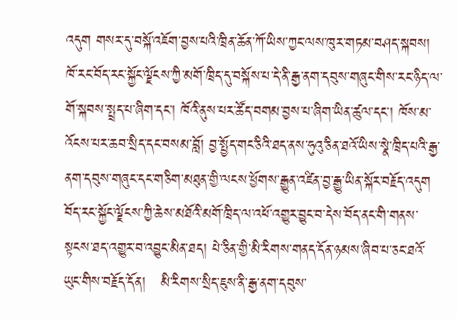འདུག གསར་དུ་བསྐོ་འཇོག་བྱས་པའི་ཁྲིན་ཆོན་ཀོ་ཡིས་ཀྱང་ལས་ཁུར་གཏམ་བཤད་སྐབས། ཁོ་རང་བོད་རང་སྐྱོང་ལྗོངས་ཀྱི་མགོ་ཁྲིད་དུ་བསྐོས་པ་དེ་ནི་རྒྱ་ནག་དབུས་གཞུང་གིས་རང་ཉིད་ལ་གོ་སྐབས་སྤྲད་པ་ཞིག་དང་། ཁོའི་ནུས་པར་ཚོད་བགམ་བྱས་པ་ཞིག་ཡིན་ཚུལ་དང་། ཁོས་མ་འོངས་པར་ཆབ་སྲིད་དང་བསམ་བློ། བྱ་སྤྱོད་གང་ཅིའི་ཐད་ནས་ཧུའུ་ཅིན་ཐའོ་ཡིས་སྣེ་ཁྲིད་པའི་རྒྱ་ནག་དབུས་གཞུང་དང་གཅིག་མཐུན་གྱི་ལངས་ཕྱོགས་རྒྱུན་འཛིན་བྱ་རྒྱུ་ཡིན་སྐོར་བརྗོད་འདུག
བོད་རང་སྐྱོང་ལྗོངས་ཀྱི་ཆེས་མཐོའི་མགོ་ཁྲིད་ལ་འཕོ་འགྱུར་བྱུང་བ་དེས་བོད་ནང་གི་གནས་སྟངས་ཐད་འགྱུར་བ་འབྱུང་མིན་ཐད། པེ་ཅིན་གྱི་མི་རིགས་གནད་དོན་ཉམས་ཞིབ་པ་ཅང་ཐའོ་ཡུང་གིས་བརྗོད་དོན།   མི་རིགས་སྲིད་ཇུས་ནི་རྒྱ་ནག་དབུས་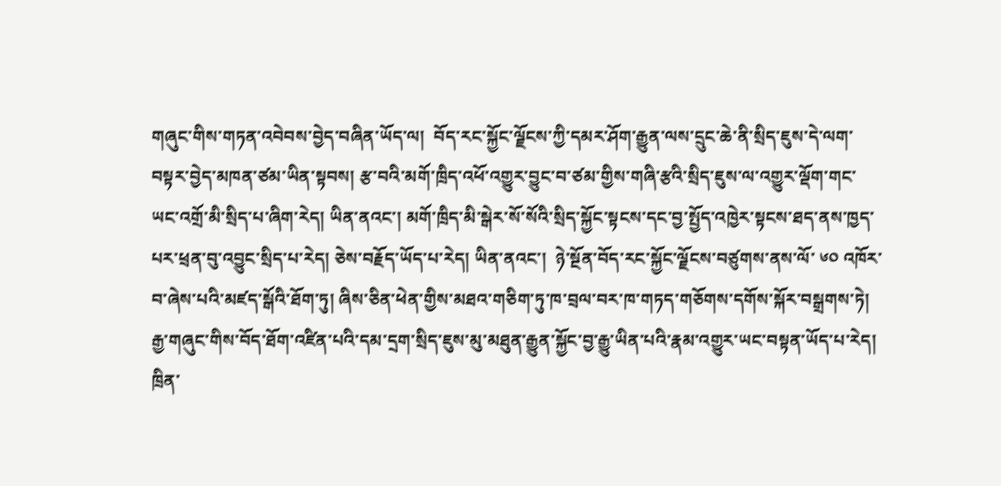གཞུང་གིས་གཏན་འབེབས་བྱེད་བཞིན་ཡོད་ལ།  བོད་རང་སྐྱོང་ལྗོངས་ཀྱི་དམར་ཤོག་རྒྱུན་ལས་དྲུང་ཆེ་ནི་སྲིད་ཇུས་དེ་ལག་བསྟར་བྱེད་མཁན་ཙམ་ཡིན་སྟབས། རྩ་བའི་མགོ་ཁྲིད་འཕོ་འགྱུར་བྱུང་བ་ཙམ་གྱིས་གཞི་རྩའི་སྲིད་ཇུས་ལ་འགྱུར་ལྡོག་གང་ཡང་འགྲོ་མི་སྲིད་པ་ཞིག་རེད། ཡིན་ནའང་། མགོ་ཁྲིད་མི་སྒེར་སོ་སོའི་སྲིད་སྐྱོང་སྟངས་དང་བྱ་སྤྱོད་འཁྱེར་སྟངས་ཐད་ནས་ཁྱད་པར་ཕྲན་བུ་འབྱུང་སྲིད་པ་རེད། ཅེས་བརྗོད་ཡོད་པ་རེད། ཡིན་ནའང་།  ཉེ་སྔོན་བོད་རང་སྐྱོང་ལྗོངས་བཙུགས་ནས་ལོ་ ༦༠ འཁོར་བ་ཞེས་པའི་མཛད་སྒོའི་ཐོག་ཏུ། ཞིས་ཅིན་ཕེན་གྱིས་མཐའ་གཅིག་ཏུ་ཁ་བྲལ་བར་ཁ་གཏད་གཅོགས་དགོས་སྐོར་བསྒྲགས་ཏེ། རྒྱ་གཞུང་གིས་བོད་ཐོག་འཛིན་པའི་དམ་དྲག་སྲིད་ཇུས་མུ་མཐུན་རྒྱུན་སྐྱོང་བྱ་རྒྱུ་ཡིན་པའི་རྣམ་འགྱུར་ཡང་བསྟན་ཡོད་པ་རེད།
ཁྲིན་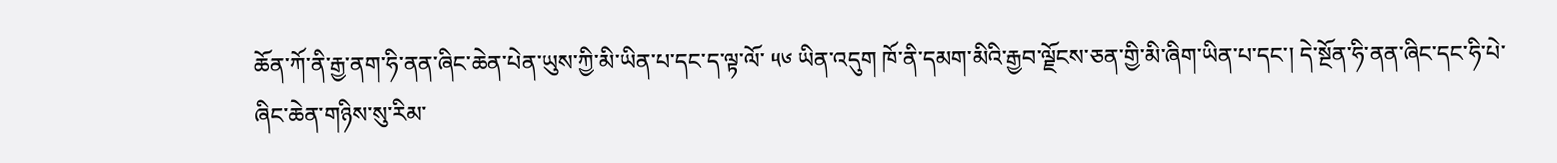ཆོན་ཀོ་ནི་རྒྱ་ནག་ཧི་ནན་ཞིང་ཆེན་པེན་ཡུས་ཀྱི་མི་ཡིན་པ་དང་ད་ལྟ་ལོ་ ༥༦ ཡིན་འདུག ཁོ་ནི་དམག་མིའི་རྒྱབ་ལྗོངས་ཅན་གྱི་མི་ཞིག་ཡིན་པ་དང་། དེ་སྔོན་ཧི་ནན་ཞིང་དང་ཧི་པེ་ཞིང་ཆེན་གཉིས་སུ་རིམ་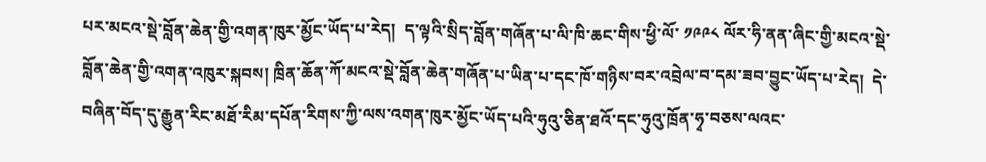པར་མངའ་སྡེ་བློན་ཆེན་གྱི་འགན་ཁུར་མྱོང་ཡོད་པ་རེད།  ད་ལྟའི་སྲིད་བློན་གཞོན་པ་ལི་ཁི་ཆང་གིས་ཕྱི་ལོ་ ༡༩༩༨ ལོར་ཧི་ནན་ཞིང་གྱི་མངའ་སྡེ་བློན་ཆེན་གྱི་འགན་འཁུར་སྐབས། ཁྲིན་ཆོན་ཀོ་མངའ་སྡེ་བློན་ཆེན་གཞོན་པ་ཡིན་པ་དང་ཁོ་གཉིས་བར་འབྲེལ་བ་དམ་ཟབ་བྱུང་ཡོད་པ་རེད།  དེ་བཞིན་བོད་དུ་རྒྱུན་རིང་མཐོ་རིམ་དཔོན་རིགས་ཀྱི་ལས་འགན་ཁུར་མྱོང་ཡོད་པའི་ཧུའུ་ཅིན་ཐའོ་དང་ཧུའུ་ཁྲོན་ཧྭ་བཅས་ལའང་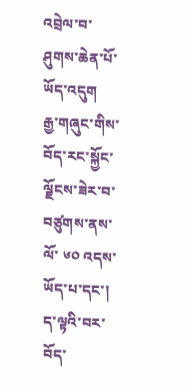འབྲེལ་བ་ཤུགས་ཆེན་པོ་ཡོད་འདུག
རྒྱ་གཞུང་གིས་བོད་རང་སྐྱོང་ལྗོངས་ཟེར་བ་བཙུགས་ནས་ལོ་ ༦༠ འདས་ཡོད་པ་དང་། ད་ལྟའི་བར་བོད་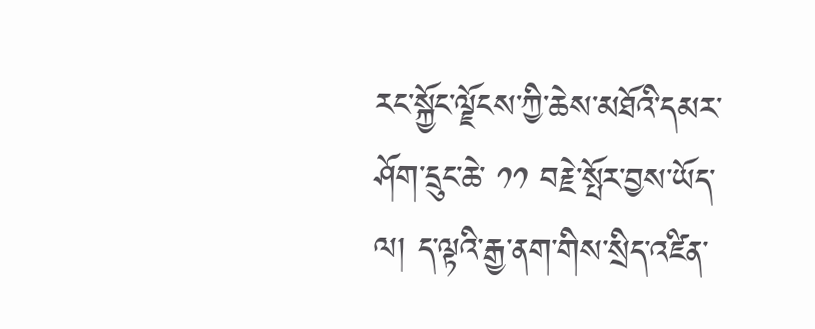རང་སྐྱོང་ལྗོངས་ཀྱི་ཆེས་མཐོའི་དམར་ཤོག་དྲུང་ཆེ་ ༡༡ བརྗེ་སྤོར་བྱས་ཡོད་ལ། ད་ལྟའི་རྒྱ་ནག་གིས་སྲིད་འཛིན་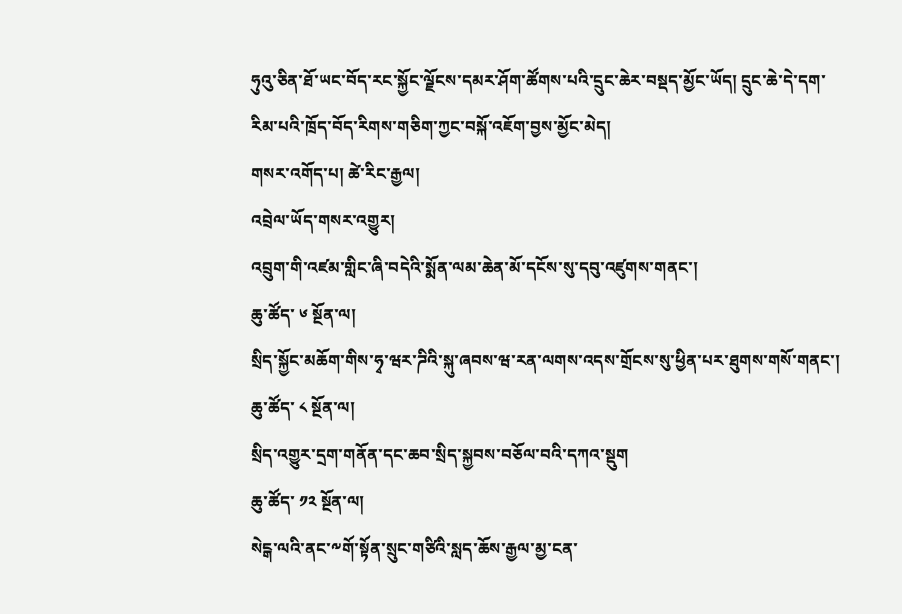ཧུའུ་ཅིན་ཐོ་ཡང་བོད་རང་སྐྱོང་ལྗོངས་དམར་ཤོག་ཚོགས་པའི་དྲུང་ཆེར་བསྡད་མྱོང་ཡོད། དྲུང་ཆེ་དེ་དག་རིམ་པའི་ཁྲོད་བོད་རིགས་གཅིག་ཀྱང་བསྐོ་འཇོག་བྱས་མྱོང་མེད།
གསར་འགོད་པ། ཚེ་རིང་རྒྱལ།
འབྲེལ་ཡོད་གསར་འགྱུར།
འབྲུག་གི་འཛམ་གླིང་ཞི་བདེའི་སྨོན་ལམ་ཆེན་མོ་དངོས་སུ་དབུ་འཛུགས་གནང་།
ཆུ་ཚོད་ ༦ སྔོན་ལ།
སྲིད་སྐྱོང་མཆོག་གིས་ཧྭ་ཝར་ཌིའི་སྐུ་ཞབས་ཝ་རན་ལགས་འདས་གྲོངས་སུ་ཕྱིན་པར་ཐུགས་གསོ་གནང་།
ཆུ་ཚོད་ ༨ སྔོན་ལ།
སྲིད་འགྱུར་དྲག་གནོན་དང་ཆབ་སྲིད་སྐྱབས་བཅོལ་བའི་དཀའ་སྡུག
ཆུ་ཚོད་ ༡༢ སྔོན་ལ།
སེངྒ་ལའི་ནང་༸གོ་སྟོན་སྲུང་གཙིའི་སླད་ཆོས་རྒྱལ་མྱ་ངན་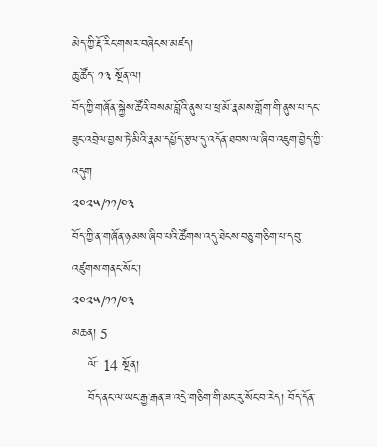མེད་ཀྱི་རྡོ་རིང་གསར་བཞེངས་མཛད།
ཆུ་ཚོད་ ༡༣ སྔོན་ལ།
བོད་ཀྱི་གཞོན་སྐྱེས་ཚོའི་བསམ་བློའི་ནུས་པ་ཕྲ་མོ་རྣམས་གློག་གི་ནུས་པ་དང་ཟུང་འབྲེལ་བྱས་ཏེ་མིའི་རྣམ་དཔྱོད་རྩལ་དུ་འདོན་ཐབས་ལ་ཞིབ་འཇུག་བྱེད་ཀྱི་འདུག
༢༠༢༥/༡༡/༠༣
བོད་ཀྱི་ན་གཞོན་ཉམས་ཞིབ་པའི་ཚོགས་འདུ་ཐེངས་བཅུ་གཅིག་པ་དབུ་འཛུགས་གནང་སོང་།
༢༠༢༥/༡༡/༠༣
མཆན། 5
    ལོ་ 14 སྔོན།
    བོད་ནང་ལ་ཡང་རྒྱ་རྒན་ཟ་འདྲེ་གཅིག་གི་མང་རུ་སོང་བ་རེད། བོད་དོན་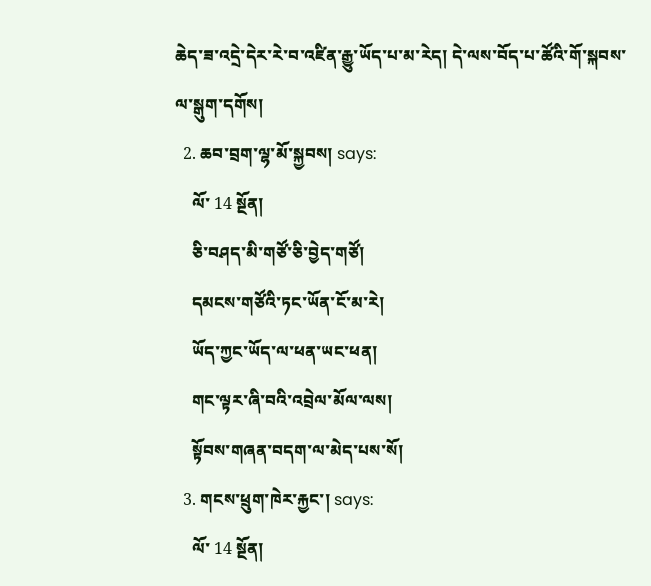ཆེད་ཟ་འདྲེ་དེར་རེ་བ་འཛིན་རྒྱུ་ཡོད་པ་མ་རེད། དེ་ལས་བོད་པ་ཚོའི་གོ་སྐབས་ལ་སྒུག་དགོས།
  2. ཆབ་བྲག་ལྷ་མོ་སྐྱབས། says:
    ལོ་ 14 སྔོན།
    ཅི་བཤད་མི་གཙོ་ཅི་བྱེད་གཙོ།
    དམངས་གཙོའི་ཏང་ཡོན་ངོ་མ་རེ།
    ཡོད་ཀྱང་ཡོད་ལ་ཕན་ཡང་ཕན།
    གང་ལྟར་ཞི་བའི་འབྲེལ་མོལ་ལས།
    སྟོབས་གཞན་བདག་ལ་མེད་པས་སོ།
  3. གངས་ཕྲུག་ཁེར་རྐྱང་། says:
    ལོ་ 14 སྔོན།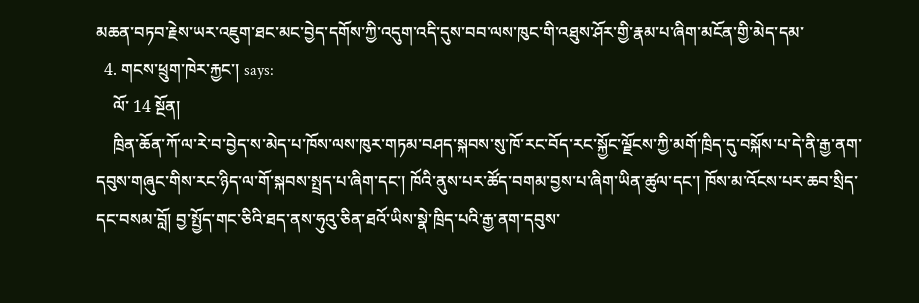མཆན་བཏབ་རྗེས་ཡར་འཇུག་ཐང་མང་བྱེད་དགོས་ཀྱི་འདུག་འདི་དུས་བབ་ལས་ཁུང་གི་འཐུས་ཤོར་གྱི་རྣམ་པ་ཞིག་མངོན་གྱི་མེད་དམ་
  4. གངས་ཕྲུག་ཁེར་རྐྱང་། says:
    ལོ་ 14 སྔོན།
    ཁྲིན་ཆོན་ཀོ་ལ་རེ་བ་བྱེད་ས་མེད་པ་ཁོས་ལས་ཁུར་གཏམ་བཤད་སྐབས་སུ་ཁོ་རང་བོད་རང་སྐྱོང་ལྗོངས་ཀྱི་མགོ་ཁྲིད་དུ་བསྐོས་པ་དེ་ནི་རྒྱ་ནག་དབུས་གཞུང་གིས་རང་ཉིད་ལ་གོ་སྐབས་སྤྲད་པ་ཞིག་དང་། ཁོའི་ནུས་པར་ཚོད་བགམ་བྱས་པ་ཞིག་ཡིན་ཚུལ་དང་། ཁོས་མ་འོངས་པར་ཆབ་སྲིད་དང་བསམ་བློ། བྱ་སྤྱོད་གང་ཅིའི་ཐད་ནས་ཧུའུ་ཅིན་ཐའོ་ཡིས་སྣེ་ཁྲིད་པའི་རྒྱ་ནག་དབུས་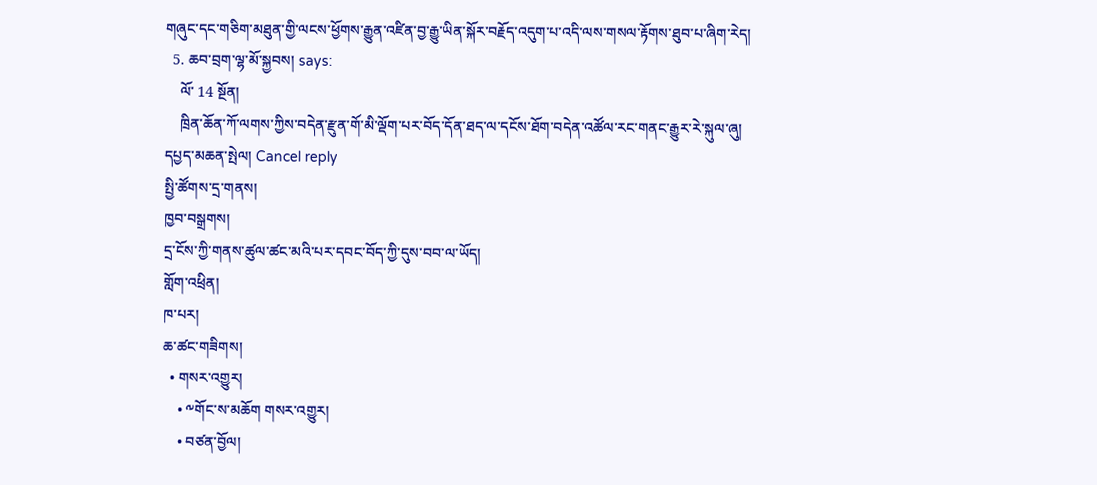གཞུང་དང་གཅིག་མཐུན་གྱི་ལངས་ཕྱོགས་རྒྱུན་འཛིན་བྱ་རྒྱུ་ཡིན་སྐོར་བརྗོད་འདུག་པ་འདི་ལས་གསལ་རྟོགས་ཐུབ་པ་ཞིག་རེད།
  5. ཆབ་བྲག་ལྷ་མོ་སྐྱབས། says:
    ལོ་ 14 སྔོན།
    ཁྲིན་ཆོན་ཀོ་ལགས་ཀྱིས་བདེན་རྫུན་གོ་མི་ལྡོག་པར་བོད་དོན་ཐད་ལ་དངོས་ཐོག་བདེན་འཚོལ་རང་གནང་རྒྱུར་རེ་སྐུལ་ཞུ།
དཔྱད་མཆན་སྤེལ། Cancel reply
སྤྱི་ཚོགས་དྲ་གནས།
ཁྱབ་བསྒྲགས།
དྲ་ངོས་ཀྱི་གནས་ཚུལ་ཚང་མའི་པར་དབང་བོད་ཀྱི་དུས་བབ་ལ་ཡོད།
གློག་འཕྲིན།
ཁ་པར།
ཆ་ཚང་གཟིགས།
  • གསར་འགྱུར།
    • ༸གོང་ས་མཆོག གསར་འགྱུར།
    • བཙན་བྱོལ།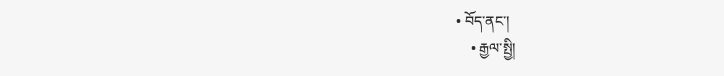• བོད་ནང་།
    • རྒྱལ་སྤྱི།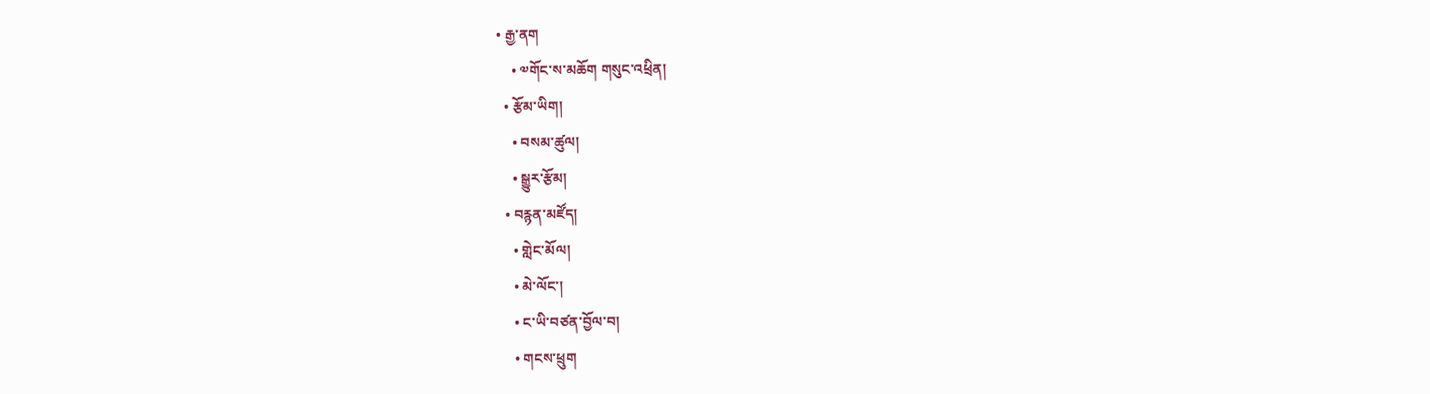• རྒྱ་ནག
    • ༧གོང་ས་མཆོག གསུང་འཕྲིན།
  • རྩོམ་ཡིག།
    • བསམ་ཚུལ།
    • སྒྱུར་རྩོམ།
  • བརྙན་མཛོད།
    • གླེང་མོལ།
    • མེ་ལོང་།
    • ང་ཡི་བཙན་བྱོལ་བ།
    • གངས་ཕྲུག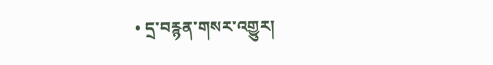• དྲ་བརྙན་གསར་འགྱུར།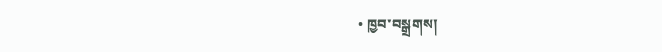• ཁྱབ་བསྒྲགས།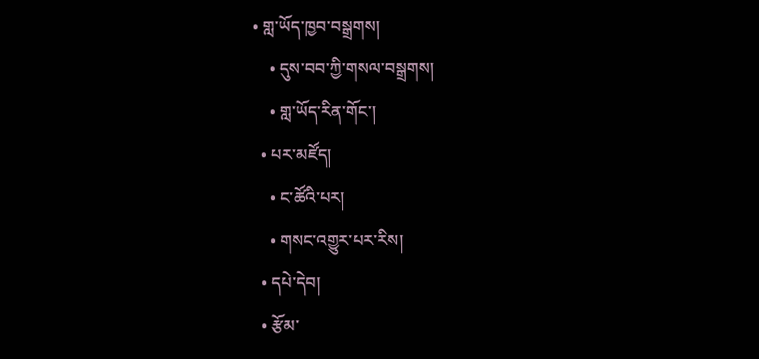• གླ་ཡོད་ཁྱབ་བསྒྲགས།
    • དུས་བབ་ཀྱི་གསལ་བསྒྲགས།
    • གླ་ཡོད་རིན་གོང་།
  • པར་མཛོད།
    • ང་ཚོའི་པར།
    • གསང་འགྱུར་པར་རིས།
  • དཔེ་དེབ།
  • རྩོམ་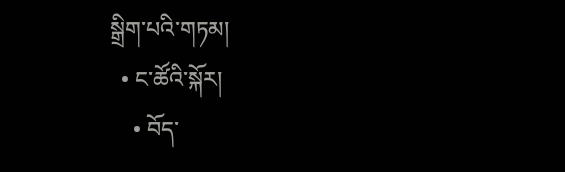སྒྲིག་པའི་གཏམ།
  • ང་ཚོའི་སྐོར།
    • བོད་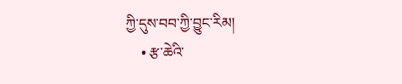ཀྱི་དུས་བབ་ཀྱི་བྱུང་རིམ།
    • རྩ་ཆེའི་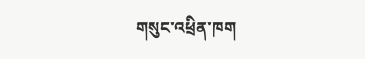གསུང་འཕྲིན་ཁག